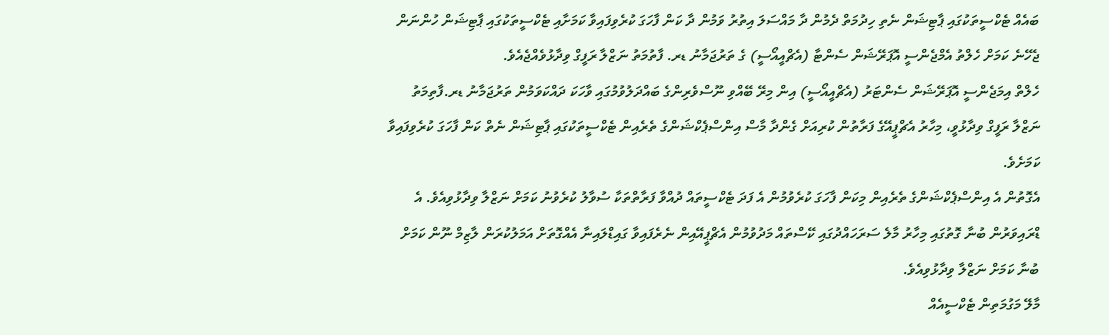ބައެއް ޓެކްސީތަކުގައި ޕާޓިޝަން ނެތި ހިދުމަތް ދެމުން ދާ މައްސަލަ އިތުރު ވަމުން ދާ ކަން ފާހަގަ ކުރެވިފައިވާ ކަމަށާއި ޓެކްސީތަކުގައި ޕާޓިޝަން ހުންނަން ޖެހޭނެ ކަމަށް ހެލްތު އެމްޖެންސީ އޮޕަރޭޝަން ސެންޓާ (އެޗްއީއޯސީ) ގެ ތަރުޖަމާނު ޑރ. ފާތުމަތު ނަޒްލާ ރަފީގް ވިދާޅުވެއްޖެއެވެ.
ހެލްތް އިމަޖެންސީ އޮޕަރޭޝަން ސެންޓަރު (އެޗްއީއޯސީ) އިން މިރޭ ބޭއްވި ނޫސްވެރިންގެ ބައްދަލުވުމުގައި ވާހަކަ ދައްކަވަމުން ތަރުޖަމާނު ޑރ.ފާތިމަތު ނަޒްލާ ރަފީގް ވިދާޅުވީ، މިހާރު އެޗްޕީއޭގެ ފަރާތުން ކުރިއަށް ގެންދާ މާސް އިންސްޕެކްޝަންގެ ތެރެއިން ޓެކްސީތަކުގައި ޕާޓިޝަން ނެތް ކަން ފާހަގަ ކުރެވިފައިވާ ކަމަށެވެ.
އެގޮތުން އެ އިންސްޕެކްޝަންގެ ތެރެއިން މިކަން ފާހަގަ ކުރެވުމުން އެ ފަދަ ޓެކްސީތައް ދުއްވާ ފަރާތްތަކާ ސުވާލު ކުރެވުނު ކަމަށް ނަޒްލާ ވިދާޅުވިއެވެ. އެ ޑްރައިވަރުން ބުނާ ގޮތުގައި މިހާރު މާލެ ސަރަހައްދުގައި ކޭސްތައް މަދުވުމުން އެޗްޕީއޭއިން ނެރެފައިވާ ގައިޑްލައިނާ އެއްގޮތަށް އަމަލުކުރަން ލާޒިމް ނޫން ކަމަށް ބުނާ ކަމަށް ނަޒްލާ ވިދާޅުވިއެވެ.
މާލޭ މަގުމަތިން ޓެކްސީއެއް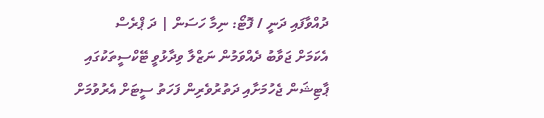ދުއްވާފައި ދަނީ / ފޮޓޯ: ނިމާ ހަސަން | ދަ ޕްރެސް
އެކަމަށް ޖަވާބު ދެއްވަމުން ނަޒްލާ ވިދާޅުވީ ޓޭކްސީތަކުގައި ޕާޓިޝަން ޖެހުމަށާއި ދަތުރުވެރިން ފަހަތު ސީޓަށް އެރުވުމަށް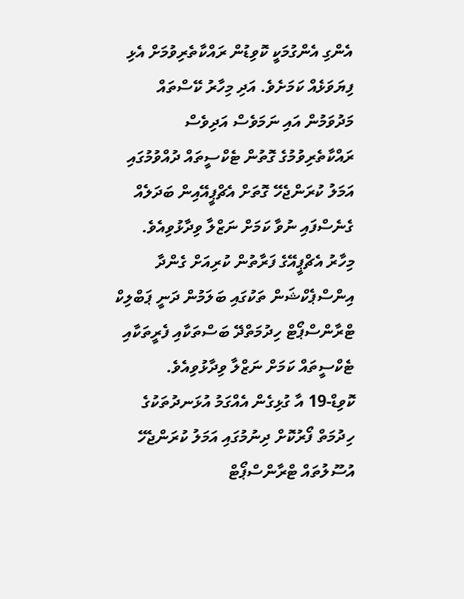އެންގި އެންގުމަކީ ކޮވިޑުން ރައްކާތެރިވުމަށް އެޅި ފިޔަވަޅެއް ކަމަށެވެ. އަދި މިހާރު ކޭސްތައް މަދުވަމުން އައި ނަމަވެސް އަދިވެސް ރައްކާތެރިވުމުގެ ގޮތުން ޓެކްސީތައް ދުއްވުމުގައި އަމަލު ކުރަންޖެހޭ ގޮތަށް އެޗްޕީއޭއިން ބަދަލެއް ގެނެސްފައި ނުވާ ކަމަށް ނަޒްލާ ވިދާޅުވިއެވެ.
މިހާރު އެޗްޕީއޭގެ ފަރާތުން ކުރިއަށް ގެންދާ އިންސްޕެކްޝަން ތަކުގައި ބަލަމުން ދަނީ ޕަބްލިކް ޓްރާންސްޕޯޓް ހިދުމަތްދޭ ބަސްތަކާއި ފެރީތަކާއި ޓެކްސީތައް ކަމަށް ނަޒްލާ ވިދާޅުވިއެވެ.
ކޮވިޑް-19 އާ ގުޅިގެން އެއްގަމު އުޅަނދުތަކުގެ ހިދުމަތް ފޯރުކޮށް ދިނުމުގައި އަމަލު ކުރަންޖެހޭ އުސޫލުތައް ޓްރާންސްޕޯޓް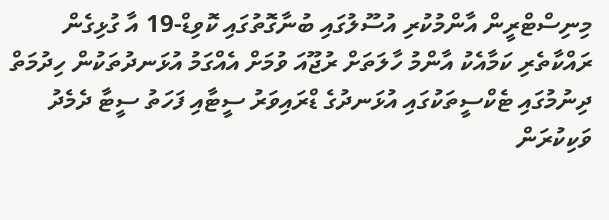މިނިސްޓްރީން އާންމުކުރި އުސޫލުގައި ބުނާގޮތުގައި ކޮވިޑް-19 އާ ގުޅިގެން ރައްކާތެރި ކަމާއެކު އާންމު ހާލަތަށް ރުޖޫއަ ވުމަށް އެއްގަމު އުޅަނދުތަކުން ހިދުމަތް ދިނުމުގައި ޓެކްސީތަކުގައި އުޅަނދުގެ ޑްރައިވަރު ސީޓާއި ފަހަތު ސީޓާ ދެމެދު ވަކިކުރަން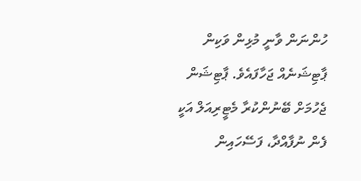ހުންނަން ވާނީ މުޅިން ވަކިން ޕާޓިޝަނެއް ޖަހާފައެވެ. ޕާޓިޝަން ޖެހުމަށް ބޭނުންކުރާ މެޓީރިއަލް އަކީ ފެން ނުފާއްދާ، ފަސޭހައިން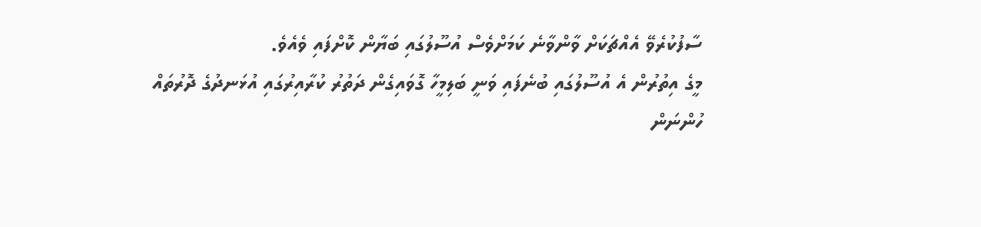ސާފުކުރެވޭ އެއްޗަކަށް ވާންވާނެ ކަމަށްވެސް އުސޫލުގައި ބަޔާން ކޮށްފައި ވެއެވެ.
މީގެ އިތުރުން އެ އުސޫލުގައި ބުނެފައި ވަނީ ބަލިމީހާ ގޮވައިގެން ދަތުރު ކުރާއިރުގައި އުޅަނދުގެ ދޮރުތައް ހުންނަން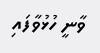ވާނީ ހުޅުވާފައި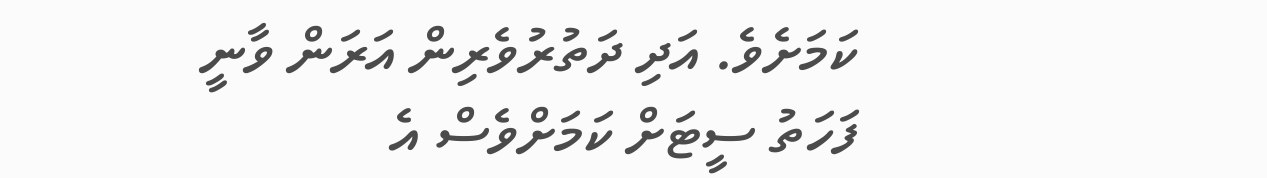ކަމަށެވެ. އަދި ދަތުރުވެރިން އަރަން ވާނީ ފަހަތު ސީޓަށް ކަމަށްވެސް އެ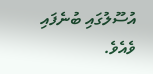އުސޫލުގައި ބުނެފައި ވެއެވެ.